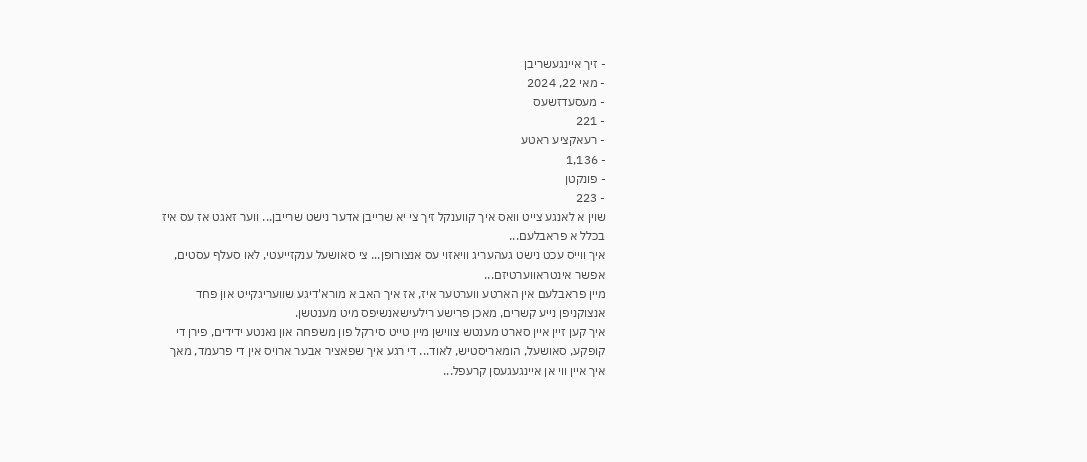- זיך איינגעשריבן
- מאי 22, 2024
- מעסעדזשעס
- 221
- רעאקציע ראטע
- 1,136
- פונקטן
- 223
שוין א לאנגע צייט וואס איך קווענקל זיך צי יא שרייבן אדער נישט שרייבן... ווער זאגט אז עס איז בכלל א פראבלעם...
איך ווייס עכט נישט געהעריג וויאזוי עס אנצורופן... צי סאושעל ענקזייעטי, לאו סעלף עסטים, אפשר אינטראווערטיזם...
מיין פראבלעם אין הארטע ווערטער איז, אז איך האב א מורא'דיגע שוועריגקייט און פחד אנצוקניפן נייע קשרים, מאכן פרישע רילעישאנשיפס מיט מענטשן.
איך קען זיין איין סארט מענטש צווישן מיין טייט סירקל פון משפחה און נאנטע ידידים, פירן די קופקע, סאושעל, הומאריסטיש, לאוד... די רגע איך שפאציר אבער ארויס אין די פרעמד, מאך איך איין ווי אן איינגעגעסן קרעפל...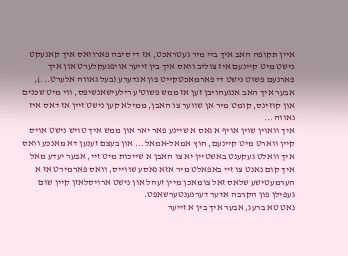איין תקופה האב איך ביי מיר געטראכט, אז די סיבה פארוואס איך קאנעקט נישט מיט קיינעם איז צוליב וואס איך בין זייער אויפגעקלערט און איך פארנעם פשוט נישט די פארמאכטקייט פון אנדערע (בעל גאווה אלערט...), אבער איך האב אנגעהויבן זען אז ממש פשוט'ע רילעישאנשיפס, ווי מיט שכנים און קוזינס, קומט מיר אן שווער צו האבן, ממילא קען נישט זיין אז דאס איז גאווה...
איך וואוין שוין אויף א גאס א שיינע פאר יאר און ממש איך טויש נישט אויס קיין ווארט מיט קיינעם, חוץ אמאל-אמאל... און בעצם זענען דא מאנכע וואס איך וואלט געקענט באשטיין יא צו האבן א שייכות מיט זיי, אבער יעדע מאל איך קום נאנט צו זיי באפאלט מיר אזא נאסע שווייס, וואס פארמירט אז א הערמעטישע שלאס זאל צומאכן מיין זעהל און נישט ארויסלאזן קיין שום געפילן פון הקרבה אדער דערנענטערשאפט.
נאט טא ברעג, אבער איך בין א זייער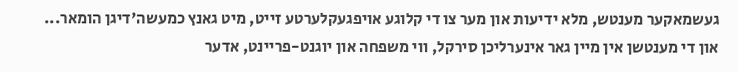געשמאקער מענטש, מלא ידיעות און מער צו די קלוגע אויפגעקלערטע זייט, מיט גאנץ כמעשה'דיגן הומאר... און די מענטשן אין מיין גאר אינערליכן סירקל, ווי משפחה און יוגנט-פריינט, אדער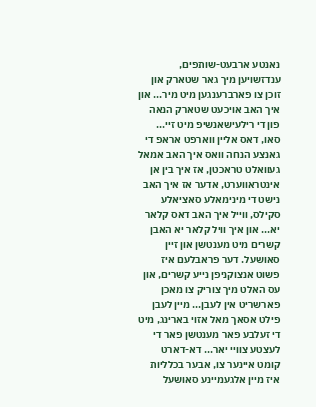נאנטע ארבעט-שותפים, ענדזשויען מיך גאר שטארק און זוכן צו פארברענגען מיט מיר... און איך האב אויכעט שטארק הנאה פון די רילעישאנשיפ מיט זיי...
סאו, דאס אליין ווארפט אראפ די גאנצע הנחה וואס איך האב אמאל געוואלט טראכטן, אז איך בין אן אינטראווערט, אדער אז איך האב נישט די מינימאלע סאציאלע סקילס, ווייל איך האב דאס קלאר יא... און איך וויל קלאר יא האבן קשרים מיט מענטשן און זיין סאושעל. דער פראבלעם איז פשוט אנצוקניפן נייע קשרים, און עס האלט מיך צוריק צו מאכן פארשריט אין לעבן... מיין לעבן פילט אסאך מאל אזוי בארינג, מיט די זעלבע פאר מענטשן פאר די לעצטע צוויי יאר... דא-דארט קומט איינער צו, אבער בכלליות איז מיין אלגעמיינע סאושעל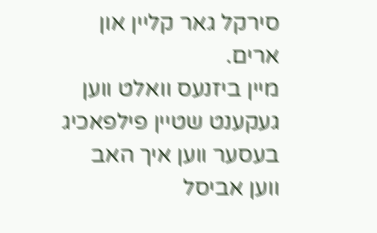סירקל גאר קליין און ארים.
מיין ביזנעס וואלט ווען געקענט שטיין פילפאכיג בעסער ווען איך האב ווען אביסל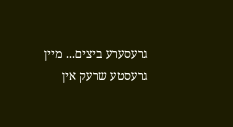גרעסערע ביצים... מיין גרעסטע שרעק אין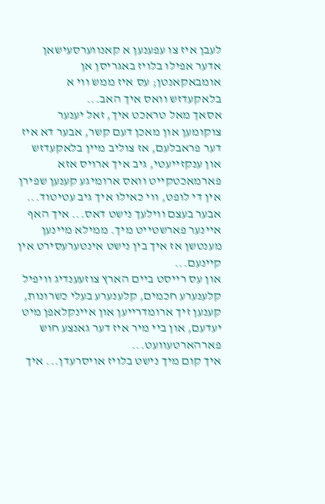לעבן איז צו עפענען א קאנווערסעישאן אדער אפילו בלויז באגריסן אן אומבאקאנטן; עס איז ממש ווי א בלאקעדזש וואס איך האב...
אסאך מאל טראכט איך, זאל יענער צוקומען און מאכן דעם קשר, אבער דא איז דער פראבלעם, אז צוליב מיין בלאקעדזש און ענקזייעטי, גיב איך ארויס אזא פארמאכטקייט וואס ארומיגע קענען שפירן אין די לופט, ווי כאילו איך גיב עטיטוד... אבער בעצם ווילעך נישט דאס... איך האף איינער פארשטייט מיך. ממילא מיינען מענטשן אז איך בין נישט אינטערעסירט אין קיינעם...
און עס רייסט ביים הארץ צוזעענדיג וויפיל קלענערע חכמים, קלענערע בעלי כשרונות, קענען זיך ארומדרייען און איינקלאפן מיט יעדעם, און ביי מיר איז דער גאנצע חוש פארהארטעוועט...
איך קום מיך נישט בלויז אויסרעדן... איך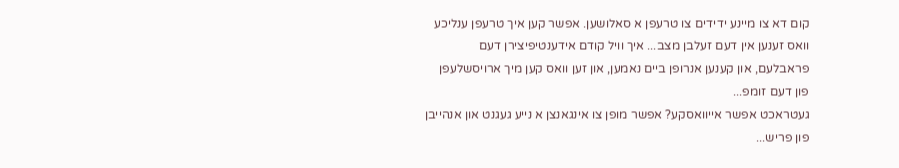קום דא צו מיינע ידידים צו טרעפן א סאלושען. אפשר קען איך טרעפן ענליכע וואס זענען אין דעם זעלבן מצב... איך וויל קודם אידענטיפיצירן דעם פראבלעם, און קענען אנרופן ביים נאמען, און זען וואס קען מיך ארויסשלעפן פון דעם זומפ...
געטראכט אפשר אייוואסקע? אפשר מופן צו אינגאנצן א נייע געגנט און אנהייבן פון פריש...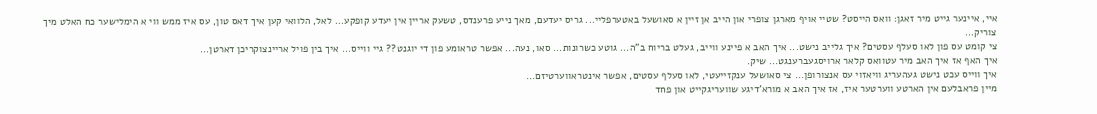איי, איינער גייט מיר זאגן: וואס הייסט? שטיי אויף מארגן צופרי און הייב אן זיין א סאושעל באטערפליי... גריס יעדעם, מאך נייע פרענדס, טשעק אריין אין יעדע קופקע... לאל, הלוואי קען איך דאס טון, עס איז ממש ווי א הימלישער כח האלט מיך צוריק...
צי קומט עס פון לאו סעלף עסטים? איך גלייב נישט... איך האב א פיינע ווייב, געלט בריוח ב"ה... גוטע כשרונות... סאו, נעה... אפשר טראומע פון די יוגנט?? גיי ווייס... איך בין פויל אריינצוקריכן דארטן...
איך האף אז איך האב מיר עטוואס קלאר ארויסגעברענגט... שיק.
איך ווייס עכט נישט געהעריג וויאזוי עס אנצורופן... צי סאושעל ענקזייעטי, לאו סעלף עסטים, אפשר אינטראווערטיזם...
מיין פראבלעם אין הארטע ווערטער איז, אז איך האב א מורא'דיגע שוועריגקייט און פחד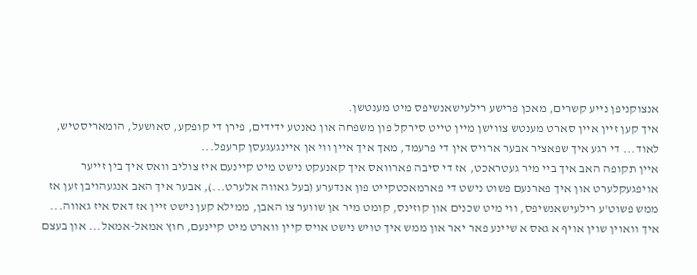אנצוקניפן נייע קשרים, מאכן פרישע רילעישאנשיפס מיט מענטשן.
איך קען זיין איין סארט מענטש צווישן מיין טייט סירקל פון משפחה און נאנטע ידידים, פירן די קופקע, סאושעל, הומאריסטיש, לאוד... די רגע איך שפאציר אבער ארויס אין די פרעמד, מאך איך איין ווי אן איינגעגעסן קרעפל...
איין תקופה האב איך ביי מיר געטראכט, אז די סיבה פארוואס איך קאנעקט נישט מיט קיינעם איז צוליב וואס איך בין זייער אויפגעקלערט און איך פארנעם פשוט נישט די פארמאכטקייט פון אנדערע (בעל גאווה אלערט...), אבער איך האב אנגעהויבן זען אז ממש פשוט'ע רילעישאנשיפס, ווי מיט שכנים און קוזינס, קומט מיר אן שווער צו האבן, ממילא קען נישט זיין אז דאס איז גאווה...
איך וואוין שוין אויף א גאס א שיינע פאר יאר און ממש איך טויש נישט אויס קיין ווארט מיט קיינעם, חוץ אמאל-אמאל... און בעצם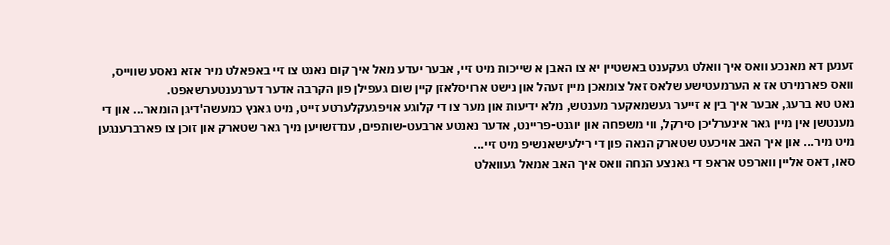זענען דא מאנכע וואס איך וואלט געקענט באשטיין יא צו האבן א שייכות מיט זיי, אבער יעדע מאל איך קום נאנט צו זיי באפאלט מיר אזא נאסע שווייס, וואס פארמירט אז א הערמעטישע שלאס זאל צומאכן מיין זעהל און נישט ארויסלאזן קיין שום געפילן פון הקרבה אדער דערנענטערשאפט.
נאט טא ברעג, אבער איך בין א זייער געשמאקער מענטש, מלא ידיעות און מער צו די קלוגע אויפגעקלערטע זייט, מיט גאנץ כמעשה'דיגן הומאר... און די מענטשן אין מיין גאר אינערליכן סירקל, ווי משפחה און יוגנט-פריינט, אדער נאנטע ארבעט-שותפים, ענדזשויען מיך גאר שטארק און זוכן צו פארברענגען מיט מיר... און איך האב אויכעט שטארק הנאה פון די רילעישאנשיפ מיט זיי...
סאו, דאס אליין ווארפט אראפ די גאנצע הנחה וואס איך האב אמאל געוואלט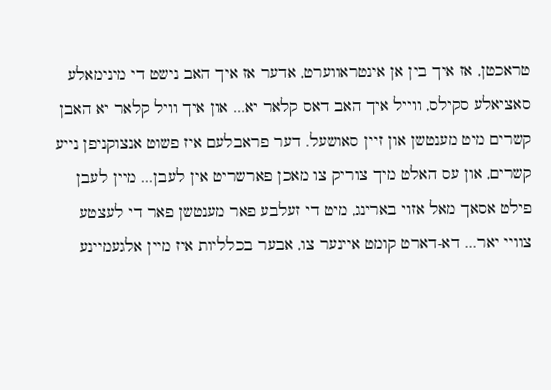טראכטן, אז איך בין אן אינטראווערט, אדער אז איך האב נישט די מינימאלע סאציאלע סקילס, ווייל איך האב דאס קלאר יא... און איך וויל קלאר יא האבן קשרים מיט מענטשן און זיין סאושעל. דער פראבלעם איז פשוט אנצוקניפן נייע קשרים, און עס האלט מיך צוריק צו מאכן פארשריט אין לעבן... מיין לעבן פילט אסאך מאל אזוי בארינג, מיט די זעלבע פאר מענטשן פאר די לעצטע צוויי יאר... דא-דארט קומט איינער צו, אבער בכלליות איז מיין אלגעמיינע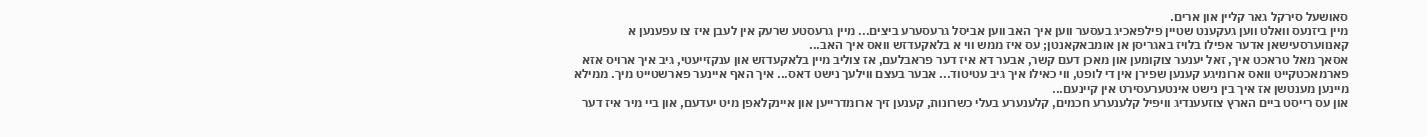סאושעל סירקל גאר קליין און ארים.
מיין ביזנעס וואלט ווען געקענט שטיין פילפאכיג בעסער ווען איך האב ווען אביסל גרעסערע ביצים... מיין גרעסטע שרעק אין לעבן איז צו עפענען א קאנווערסעישאן אדער אפילו בלויז באגריסן אן אומבאקאנטן; עס איז ממש ווי א בלאקעדזש וואס איך האב...
אסאך מאל טראכט איך, זאל יענער צוקומען און מאכן דעם קשר, אבער דא איז דער פראבלעם, אז צוליב מיין בלאקעדזש און ענקזייעטי, גיב איך ארויס אזא פארמאכטקייט וואס ארומיגע קענען שפירן אין די לופט, ווי כאילו איך גיב עטיטוד... אבער בעצם ווילעך נישט דאס... איך האף איינער פארשטייט מיך. ממילא מיינען מענטשן אז איך בין נישט אינטערעסירט אין קיינעם...
און עס רייסט ביים הארץ צוזעענדיג וויפיל קלענערע חכמים, קלענערע בעלי כשרונות, קענען זיך ארומדרייען און איינקלאפן מיט יעדעם, און ביי מיר איז דער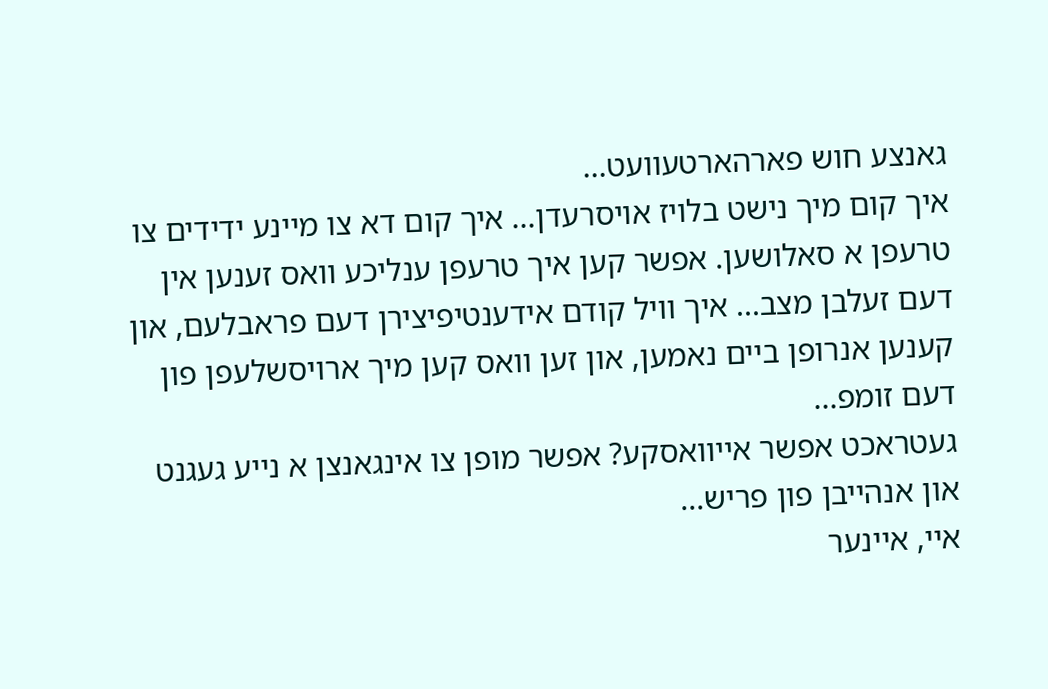גאנצע חוש פארהארטעוועט...
איך קום מיך נישט בלויז אויסרעדן... איך קום דא צו מיינע ידידים צו טרעפן א סאלושען. אפשר קען איך טרעפן ענליכע וואס זענען אין דעם זעלבן מצב... איך וויל קודם אידענטיפיצירן דעם פראבלעם, און קענען אנרופן ביים נאמען, און זען וואס קען מיך ארויסשלעפן פון דעם זומפ...
געטראכט אפשר אייוואסקע? אפשר מופן צו אינגאנצן א נייע געגנט און אנהייבן פון פריש...
איי, איינער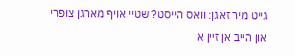גייט מיר זאגן: וואס הייסט? שטיי אויף מארגן צופרי און הייב אן זיין א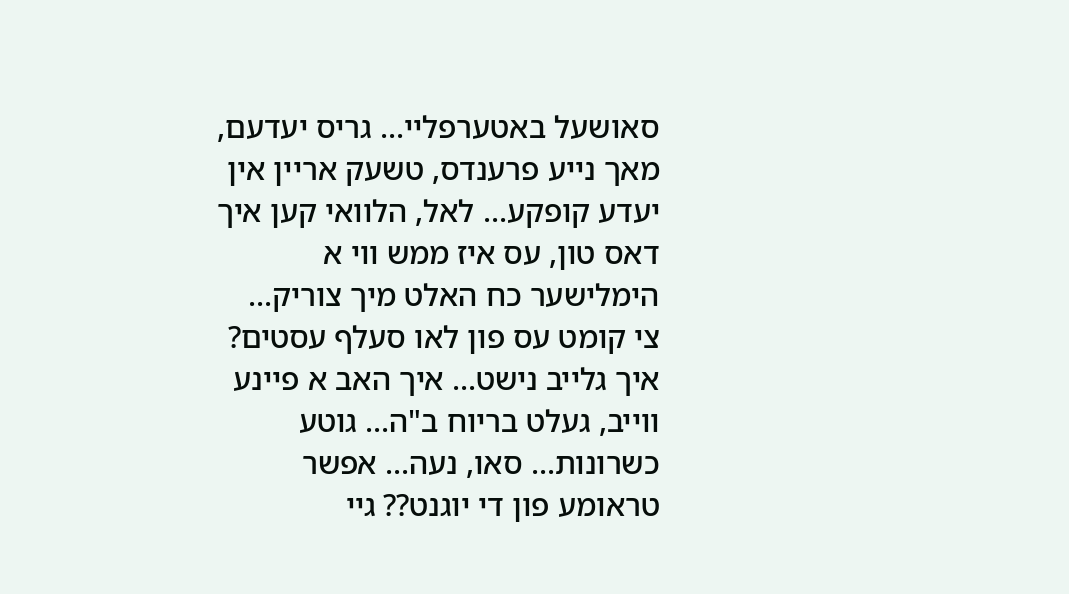סאושעל באטערפליי... גריס יעדעם, מאך נייע פרענדס, טשעק אריין אין יעדע קופקע... לאל, הלוואי קען איך דאס טון, עס איז ממש ווי א הימלישער כח האלט מיך צוריק...
צי קומט עס פון לאו סעלף עסטים? איך גלייב נישט... איך האב א פיינע ווייב, געלט בריוח ב"ה... גוטע כשרונות... סאו, נעה... אפשר טראומע פון די יוגנט?? גיי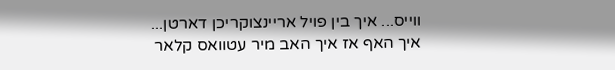ווייס... איך בין פויל אריינצוקריכן דארטן...
איך האף אז איך האב מיר עטוואס קלאר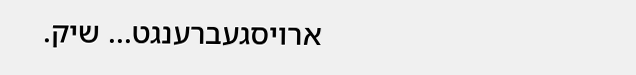ארויסגעברענגט... שיק.